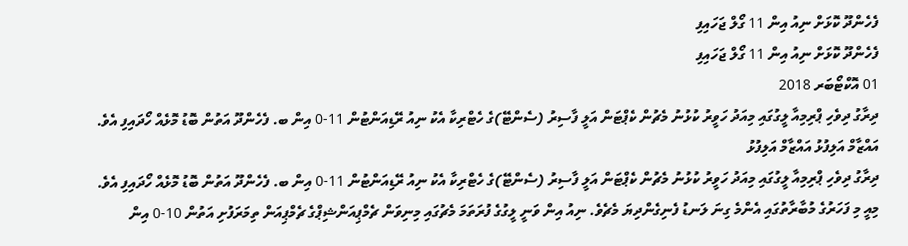ފެހެންދޫ ކޮޅަށް ނިއު އިން 11 ގޯލް ޖަހައިފި
ފެހެންދޫ ކޮޅަށް ނިއު އިން 11 ގޯލް ޖަހައިފި
01 އޮކްޓޯބަރ 2018
ދިރާގު ދިވެހި ޕްރިމިއާ ލީގުގައި މިއަދު ހަވީރު ކުޅުނު މެޗުން ކެޕްޓަން އަލީ ފާސިރު (ސެންޓޭ)ގެ ހެޓްރިކާ އެކު ނިއު ރޭޑިއަންޓުން 11-0 އިން ބ. ފެހެންދޫ އަތުން ބޮޑު މޮޅެއް ހޯދައިފި އެވެ.
އައްޒާމް އަލިފުޅު އައްޒާމް އަލިފުޅު
ދިރާގު ދިވެހި ޕްރިމިއާ ލީގުގައި މިއަދު ހަވީރު ކުޅުނު މެޗުން ކެޕްޓަން އަލީ ފާސިރު (ސެންޓޭ)ގެ ހެޓްރިކާ އެކު ނިއު ރޭޑިއަންޓުން 11-0 އިން ބ. ފެހެންދޫ އަތުން ބޮޑު މޮޅެއް ހޯދައިފި އެވެ.
މިއީ މި ފަހަރުގެ މުބާރާތުގައި އެންމެ ގިނަ ލަނޑު ފެނިގެންދިޔަ މެޗެވެ. ނިއު އިން ވަނީ ލީގުގެ ފުރަތަމަ މެޗުގައި މިނިވަން ޗެމްޕިއަންޝިޕްގެ ޗެމްޕިއަން ތިމަރަފުށި އަތުން 10-0 އިން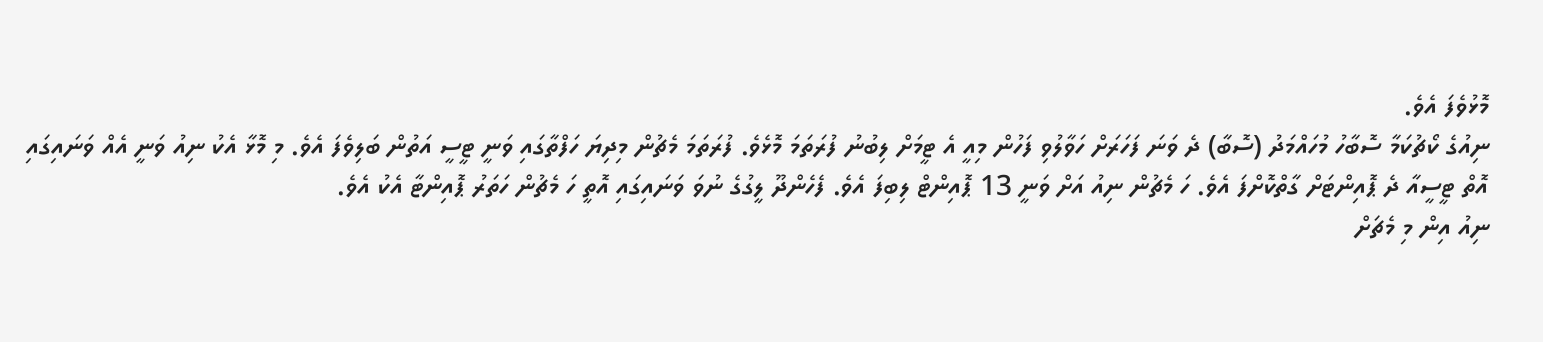މޮޅުވެފަ އެވެ.
ނިއުގެ ކޯޗުކަމާ ސޮބާހު މުހައްމަދު (ސޮބާ) ދެ ވަނަ ފަހަރަށް ހަވާލުވި ފަހުން މިއީ އެ ޓީމަށް ލިބުނު ފުރަތަމަ މޮޅެވެ. ފުރަތަމަ މެޗުން މިދިޔަ ހަފްތާގައި ވަނީ ޓީސީ އަތުން ބަލިވެފަ އެވެ. މި މޮޅާ އެކު ނިއު ވަނީ އެއް ވަނައިގައި އޮތް ޓީސީއާ ދެ ޕޮއިންޓަށް ގާތްކޮށްފަ އެވެ. ހަ މެޗުން ނިއު އަށް ވަނީ 13 ޕޮއިންޓް ލިބިފަ އެވެ. ފެހެންދޫ ލީގުގެ ނުވަ ވަނައިގައި އޮތީ ހަ މެޗުން ހަތަރު ޕޮއިންޓާ އެކު އެވެ.
ނިއު އިން މި މެޗަށް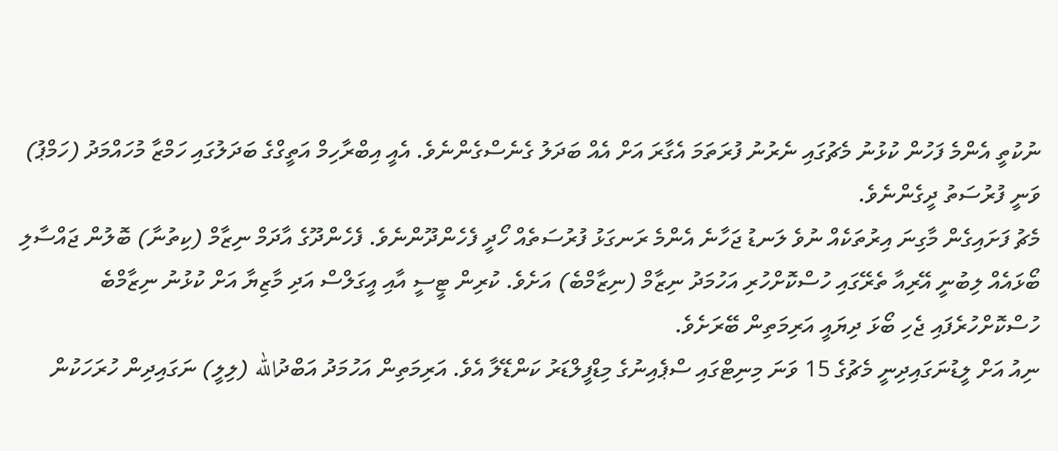ނުކުތީ އެންމެ ފަހުން ކުޅުނު މެޗުގައި ނެރުނު ފުރަތަމަ އެގާރަ އަށް އެއް ބަދަލު ގެނެސްގެންނެވެ. އެއީ އިބްރާހިމް އަތީގްގެ ބަދަލުގައި ހަމްޒާ މުހައްމަދު (ހަމްޕު) ވަނީ ފުރުސަތު ދީގެންނެވެ.
މެޗު ފަށައިގެން މާގިނަ އިރުތަކެއް ނުވެ ލަނޑު ޖަހާނެ އެންމެ ރަނގަޅު ފުރުސަތެއް ހޯދީ ފެހެންދޫންނެވެ. ފެހެންދޫގެ އާދަމް ނިޒާމް (ކިތުނާ) ބޮލުން ޖައްސާލި ބޯޅައެއް ލިބުނީ އޭރިއާ ތެރޭގައި ހުސްކޮށްހުރި އަހުމަދު ނިޒާމް (ނިޒާމްބެ) އަށެވެ. ކުރިން ޓީސީ އާއި އީގަލްސް އަދި މާޒިޔާ އަށް ކުޅުނު ނިޒާމްބެ ހުސްކޮށްހުރެފައި ޖެހި ބޯޅަ ދިޔައީ އަރިމަތިން ބޭރަށެވެ.
ނިއު އަށް ލީޑުނަގައިދިނީ މެޗުގެ 15 ވަނަ މިނިޓްގައި ސްޕެއިނުގެ މިޑްފީލްޑަރު ކަންޑޭލާ އެވެ. އަރިމަތިން އަހުމަދު އަބްދުالله (ލިލީ) ނަގައިދިން ހުރަހަކުން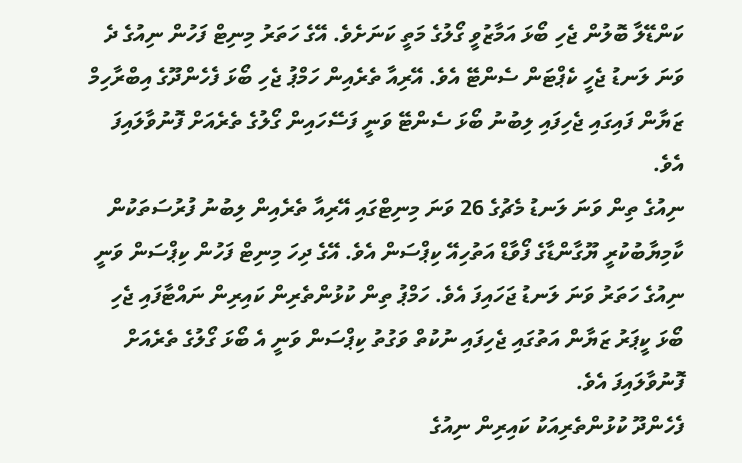ކަންޑޭލާ ބޮލުން ޖެހި ބޯޅަ އަމާޒުވީ ގޯލުގެ މަތީ ކަނަށެވެ. އޭގެ ހަތަރު މިނިޓް ފަހުން ނިއުގެ ދެ ވަނަ ލަނޑު ޖެހީ ކެޕްޓަން ސެންޓޭ އެވެ. އޭރިއާ ތެރެއިން ހަމްޕު ޖެހި ބޯޅަ ފެހެންދޫގެ އިބްރާހިމް ޒަޔާން ފައިގައި ޖެހިފައި ލިބުނު ބޯޅަ ސެންޓޭ ވަނީ ފަސޭހައިން ގޯލުގެ ތެރެއަށް ފޮނުވާލައިފަ އެވެ.
ނިއުގެ ތިން ވަނަ ލަނޑު މެޗުގެ 26 ވަނަ މިނިޓްގައި އޭރިއާ ތެރެއިން ލިބުނު ފުރުސަތަކުން ކާމިޔާބުކުރީ ޔޫގާންޑާގެ ފޯވާޑް އަތުހިއޭ ކިޕްސަން އެވެ. އޭގެ ދިހަ މިނިޓް ފަހުން ކިޕްސަން ވަނީ ނިއުގެ ހަތަރު ވަނަ ލަނޑު ޖަހައިފަ އެވެ. ހަމްޕު ތިން ކުޅުންތެރިން ކައިރިން ނައްޓާފައި ޖެހި ބޯޅަ ކީޕަރު ޒަޔާން އަތުގައި ޖެހިފައި ނުކުތް ވަގުތު ކިޕްސަން ވަނީ އެ ބޯޅަ ގޯލުގެ ތެރެއަށް ފޮނުވާލައިފަ އެވެ.
ފެހެންދޫ ކުޅުންތެރިއަކު ކައިރިން ނިއުގެ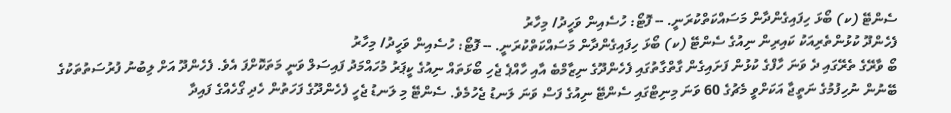ސެންޓޭ (ކ) ބޯޅަ ހިފައިގެންދާން މަސައްކަތްކުރަނީ. -- ފޮޓޯ: ހުސެއިން ވަހީދު/ މިހާރު
ފެހެންދޫ ކުޅުންތެރިއަކު ކައިރިން ނިއުގެ ސެންޓޭ (ކ) ބޯޅަ ހިފައިގެންދާން މަސައްކަތްކުރަނީ. -- ފޮޓޯ: ހުސެއިން ވަހީދު/ މިހާރު
ބޯ ވާރޭގެ ތެރޭގައި ދެ ވަނަ ހާފްގެ ކުޅުން ފަށައިގެން ގާތްގާތުގައި ފެހެންދޫގެ ނިޒާމްބެ އާއި ހާއްޕެ ޖެހި ބޯޅަތައް ނިއުގެ ކީޕަރު މުހައްމަދު ފައިސަލް ވަނީ މަތަކޮށްފަ އެވެ. ފެހެންދޫ އަށް ލިބުނު ފުރުސަތުތަކުގެ ބޭނުން ނުހިފުމުގެ ނަތީޖާ އަކަށްވީ މެޗުގެ 60 ވަނަ މިނިޓްގައި ސެންޓޭ ނިއުގެ ފަސް ވަނަ ލަނޑު ޖެހުމެވެ. ސެންޓޭ މި ލަނޑު ޖެހީ ފެހެންދޫގެ ފަހަތުން ހެދި ގޯހެއްގެ ފައިދާ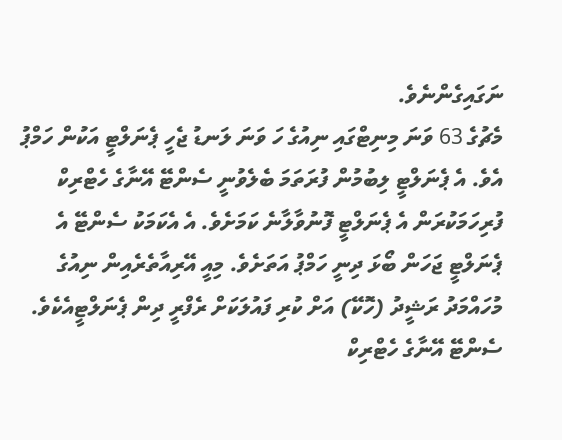ނަގައިގެންނެވެ.
މެޗުގެ 63 ވަނަ މިނިޓްގައި ނިއުގެ ހަ ވަނަ ލަނޑު ޖެހީ ޕެނަލްޓީ އަކުން ހަމްޕު އެވެ. އެ ޕެނަލްޓީ ލިބުމުން ފުރަތަމަ ބެލެވުނީ ސެންޓޭ އޭނާގެ ހެޓްރިކް ފުރިހަމަކުރަން އެ ޕެނަލްޓީ ފޮނުވާލާނެ ކަމަށެވެ. އެ އެކަމަކު ސެންޓޭ އެ ޕެނަލްޓީ ޖަހަން ބޯޅަ ދިނީ ހަމްޕު އަތަށެވެ. މިއީ އޭރިއާތެރެއިން ނިއުގެ މުހައްމަދު ރަޝީދު (ހޮކޭ) އަށް ކުރި ފައުލަކަށް ރެފްރީ ދިން ޕެނަލްޓީއެކެވެ.
ސެންޓޭ އޭނާގެ ހެޓްރިކް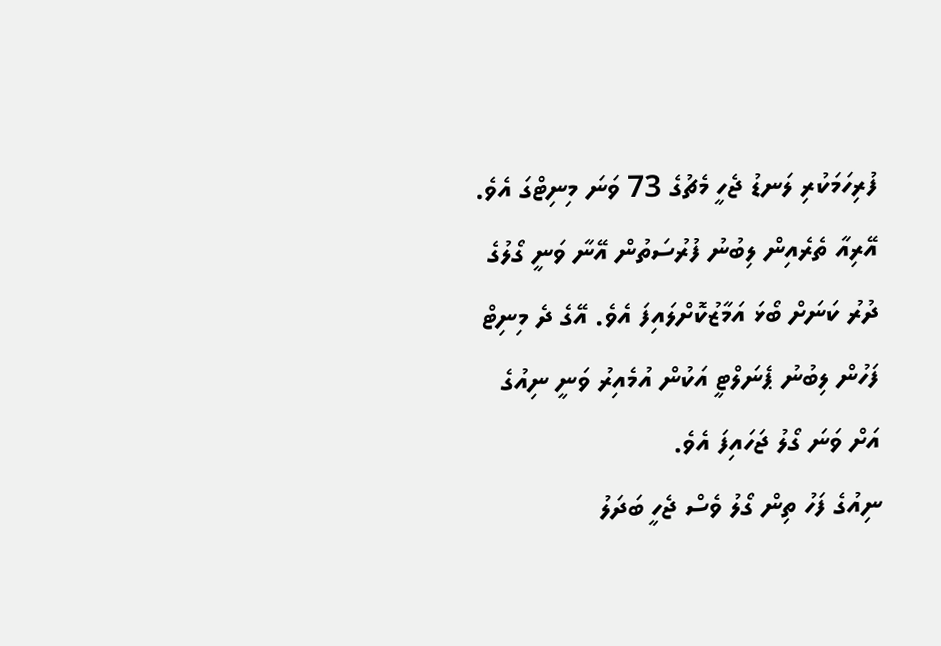ފުރިހަމަކުރި ލަނޑު ޖެހީ މެޗުގެ 73 ވަނަ މިނިޓްގަ އެވެ. އޭރިއާ ތެރެއިން ލިބުނު ފުރުސަތުން އޭނާ ވަނީ ގޯލުގެ ދުރު ކަނަށް ބޯޅަ އަމާޒުކޮށްލައިފަ އެވެ. އޭގެ ދެ މިނިޓް ފަހުން ލިބުނު ޕެނަލްޓީ އަކުން އުމެއިރު ވަނީ ނިއުގެ އަށް ވަނަ ގޯލު ޖަހައިފަ އެވެ.
ނިއުގެ ފަހު ތިން ގޯލު ވެސް ޖެހީ ބަދަލު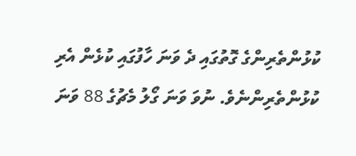ކުޅުންތެރިންގެ ގޮތުގައި ދެ ވަނަ ހާފުގައި ކުޅެން އެރި ކުޅުންތެރިންނެވެ. ނުވަ ވަނަ ގޯލު މެޗުގެ 88 ވަނަ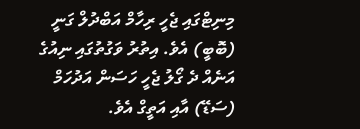މިނިޓްގައި ޖެހީ ރިހާމް އަބްދުލް ގަނީ (ބޮބީ) އެވެ. އިތުރު ވަގުތުގައި ނިއުގެ އަނެއް ދެ ގޯލު ޖެހީ ހަސަން އަދުހަމް (ސަޑޭ) އާއި އަތީގް އެވެ.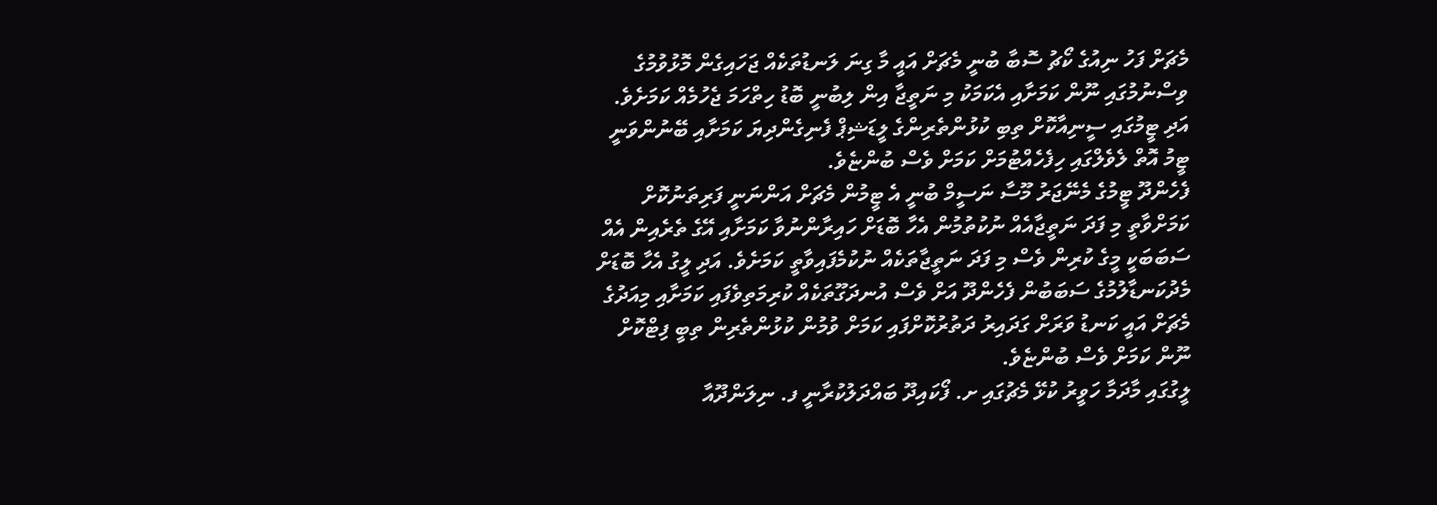މެޗަށް ފަހު ނިއުގެ ކޯޗު ސޮބާ ބުނީ މެޗަށް އައީ މާ ގިނަ ލަނޑުތަކެއް ޖަހައިގެން މޮޅުވުމުގެ ވިސްނުމުގައި ނޫން ކަމަށާއި އެކަމަކު މި ނަތީޖާ އިން ލިބުނީ ބޮޑު ހިތްހަމަ ޖެހުމެއް ކަމަށެވެ. އަދި ޓީމުގައި ސީނިއާކޮށް ތިބި ކުޅުންތެރިންގެ ލީޑަޝިޕް ފެނިގެންދިޔަ ކަމަށާއި ބޭނުންވަނީ ޓީމު އޮތް ލެވެލްގައި ހިފެހެއްޓުމަށް ކަމަށް ވެސް ބުންޏެވެ.
ފެހެންދޫ ޓީމުގެ މެނޭޖަރު މޫސާ ނަސީމް ބުނީ އެ ޓީމުން މެޗަށް އަންނަނީ ފަރިތަނުކޮށް ކަމަށްވާތީ މި ފަދަ ނަތީޖާއެއް ނުކުތުމުން އެހާ ބޮޑަށް ހައިރާންނުވާ ކަމަށާއި އޭގެ ތެރެއިން އެއް ސަބަބަކީ މީގެ ކުރިން ވެސް މި ފަދަ ނަތީޖާތަކެއް ނުކުމެފައިވާތީ ކަމަށެވެ. އަދި ލީގު އެހާ ބޮޑަށް މެދުކަނޑާލުމުގެ ސަބަބުން ފެހެންދޫ އަށް ވެސް އުނދަގޫތަކެއް ކުރިމަތިވެފައި ކަމަށާއި މިއަދުގެ މެޗަށް އައީ ކަނޑު ވަރަށް ގަދައިރު ދަތުރުކޮށްފައި ކަމަށް ވުމުން ކުޅުންތެރިން ތިބީ ފިޓްކޮށް ނޫން ކަމަށް ވެސް ބުންޏެވެ.
ލީގުގައި މާދަމާ ހަވީރު ކުޅޭ މެޗުގައި ށ. ފޯކައިދޫ ބައްދަލުކުރާނީ ފ. ނިލަންދޫއާ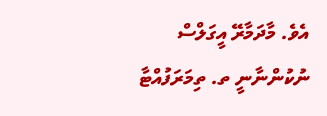އެވެ. މާދަމާރޭ އީގަލްސް ނުކުންނާނީ ތ. ތިމަރަފުއްޓާ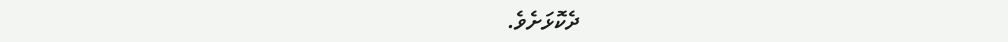ދެކޮޅަށެވެ.